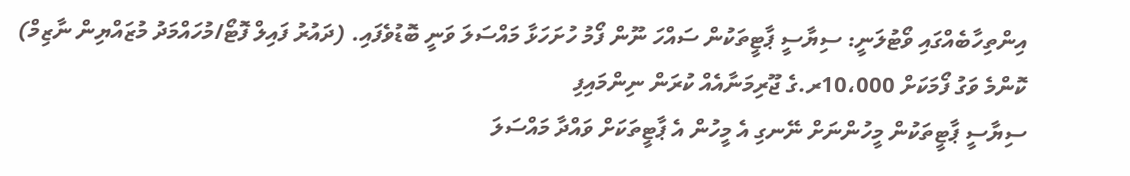އިންތިހާބެއްގައި ވޯޓުލަނީ: ސިޔާސީ ޕާޓީތަކުން ސައްހަ ނޫން ފޯމު ހުށަހަޅާ މައްސަލަ ވަނީ ބޮޑުވެފައި. (ދައުރު ފައިލް ފޮޓޯ/މުހައްމަދު މުޒައްޔިން ނާޒިމް)
ކޮންމެ ވަގު ފޯމަކަށް 10،000ރ.ގެ ޖޫރިމަނާއެއް ކުރަން ނިންމައިފި
ސިޔާސީ ޕާޓީތަކުން މީހުންނަށް ނޭނގި އެ މީހުން އެ ޕާޓީތަކަށް ވައްދާ މައްސަލަ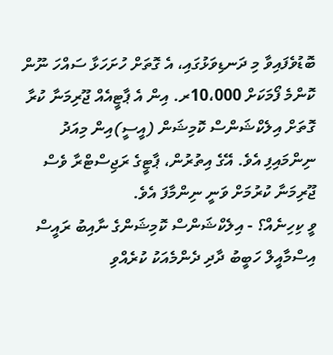ބޮޑުވެފައިވާ މި ދަނޑިވަޅުގައި، އެ ގޮތަށް ހުށަހަޅާ ސައްހަ ނޫން ކޮންމެ ފޯމަކަށް 10،000ރ. އިން އެ ޕާޓީއެއް ޖޫރިމަނާ ކުރާ ގޮތަށް އިލެކްޝަންސް ކޮމިޝަން (އީސީ)އިން މިއަދު ނިންމައިފި އެވެ. އޭގެ އިތުރުން، ޕާޓީގެ ރަޖިސްޓްރާ ވެސް ޖޫރިމަނާ ކުރުމަށް ވަނީ ނިންމާފަ އެވެ.
ވީ ކިހިނެއް؟ - އިލެކްޝަންސް ކޮމިޝަންގެ ނާއިބު ރައީސް އިސްމާއީލް ހަބީބު ދާދި ދެންމެއަކު ކުރެއްވި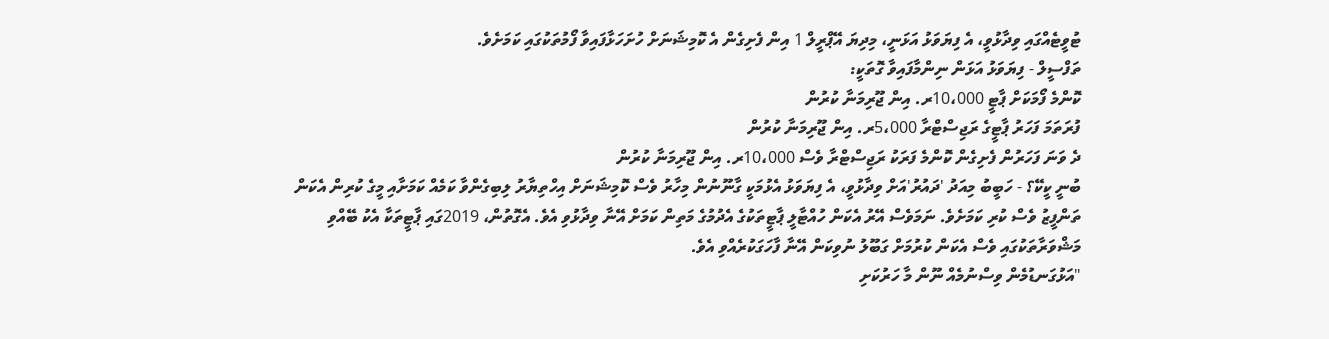ޓުވީޓެއްގައި ވިދާޅުވީ، އެ ފިޔަވަޅު އަޅަނީ، މިދިޔަ އޭޕްރީލް 1 އިން ފެށިގެން އެ ކޮމިޝަނަށް ހުށަހަޅާފައިވާ ފޯމުތަކުގައި ކަމަށެވެ.
ތަފްސީލް - ފިޔަވަޅު އަޅަން ނިންމާފައިވާ ގޮތަކީ:
ކޮންމެ ފޯމަކަށް ޕާޓީ 10،000ރ. އިން ޖޫރިމަނާ ކުރުން
ފުރަތަމަ ފަހަރު ޕާޓީގެ ރަޖިސްޓްރާ 5،000ރ. އިން ޖޫރިމަނާ ކުރުން
ދެ ވަނަ ފަހަރުން ފެށިގެން ކޮންމެ ފަރަކު ރަޖިސްޓްރާ ވެސް 10،000ރ. އިން ޖޫރިމަނާ ކުރުން
ބުނީ ކީކޭ؟ - ހަބީބު މިއަދު 'ދައުރު'އަށް ވިދާޅުވީ، އެ ފިޔަވަޅު އެޅުމަކީ ގާނޫނުން މިހާރު ވެސް ކޮމިޝަނަށް އިހްތިޔާރު ލިބިގެންވާ ކަމެއް ކަމަށާއި މީގެ ކުރިން އެކަން ތަންފީޒު ވެސް ކުރި ކަމަށެވެ. ނަމަވެސް އޭރު އެކަން ހުއްޓާލީ ޕާޓީތަކުގެ އެދުމުގެ މަތިން ކަމަށް އޭނާ ވިދާޅުވި އެވެ. އެގޮތުން، 2019ގައި ޕާޓީތަކާ އެކު ބޭއްވި މަޝްވަރާތަކުގައި ވެސް އެކަން ކުރުމަށް ގަބޫލު ނުވިކަން އޭނާ ފާހަގަކުރެއްވި އެވެ.
"އަޅުގަނޑުމެން ވިސްނުމެއް ނޫން މާ ހަރުކަށި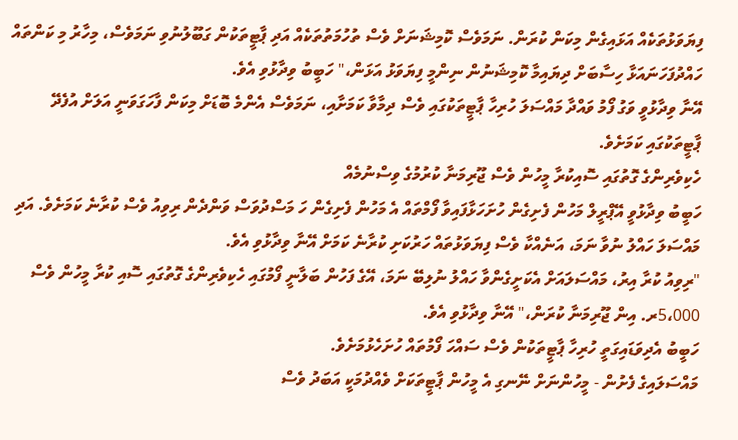ފިޔަވަޅުތަކެއް އަޅައިގެން މިކަން ކުރަން. ނަމަވެސް ކޮމިޝަނަށް ވެސް ތުހުމަތުތަކެއް އަދި ޕާޓީތަކުން ގަބޫލުނުވި ނަމަވެސް، މިހާރު މި ކަންތައް ހައްދުފަހަނައަޅާ ހިސާބަށް ދިޔައިމާ ކޮމިޝަނުން ނިންމީ ފިޔަވަޅު އަޅަން،" ހަބީބު ވިދާޅުވި އެވެ.
އޭނާ ވިދާޅުވީ ވަގު ފޯމު ވައްދާ މައްސަލަ ހުރިހާ ޕާޓީތަކުގައި ވެސް ދިމާވާ ކަމަށާއި، ނަމަވެސް އެންމެ ބޮޑަށް މިކަން ފާހަގަވަނީ އަލަށް އުފެދޭ ޕާޓީތަކުގައި ކަމަށެވެ.
ހެކިވެރިންގެ ގޮތުގައި ސޮއިކުރާ މީހުން ވެސް ޖޫރިމަނާ ކުރުމުގެ ވިސްނުމެއް
ހަބީބު ވިދާޅުވީ އޭޕްރީލް މަހުން ފެށިގެން ހުށަހަޅާފައިވާ ފޯމްތައް އެ މަހުން ފެށިގެން ހަ މަސްދުވަސް ވަންދެން ރިވިއު ވެސް ކުރާނެ ކަމަށެވެ. އަދި މައްސަލަ ހައްލު ނުވާ ނަމަ، އަނެއްކާ ވެސް ފިޔަވަޅުތައް ހަރުކަށި ކުރާނެ ކަމަށް އޭނާ ވިދާޅުވި އެވެ.
"ރިވިއު ކުރާ އިރު، މައްސަލައަށް އެކަށީގެންވާ ހައްލު ނުލިބޭ ނަމަ، އޭގެ ފަހުން ބަލާނީ ފޯމުގައި ހެކިވެރިންގެ ގޮތުގައި ސޮއި ކުރާ މީހުން ވެސް 5،000ރ. އިން ޖޫރިމަނާ ކުރަން،" އޭނާ ވިދާޅުވި އެވެ.
ހަބީބު އެދިވަޑައިގަތީ ހުރިހާ ޕާޓީތަކުން ވެސް ސައްހަ ފޯމުތައް ހުށަހެޅުމަށެވެ.
މައްސަލައިގެ ފެށުން - މީހުންނަށް ނޭނގި އެ މީހުން ޕާޓީތަކަށް ވެއްދުމަކީ އަބަދު ވެސް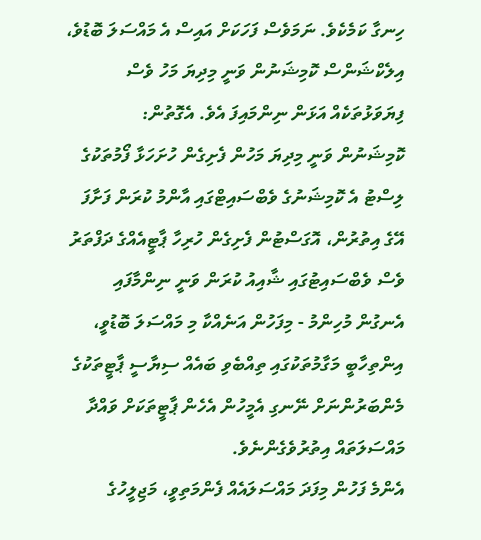ހިނގާ ކަމެކެވެ. ނަމަވެސް ފަހަކަށް އައިސް އެ މައްސަލަ ބޮޑުވެ، އިލެކްޝަންސް ކޮމިޝަނުން ވަނީ މިދިޔަ މަހު ވެސް ފިޔަވަޅުތަކެއް އަޅަން ނިންމައިފަ އެވެ. އެގޮތުން:
ކޮމިޝަނުން ވަނީ މިދިޔަ މަހުން ފެށިގެން ހުށަހަޅާ ފޯމުތަކުގެ ލިސްޓު އެ ކޮމިޝަނުގެ ވެބްސައިޓްގައި އާންމު ކުރަން ފަށާފަ
އޭގެ އިތުރުން، އޮގަސްޓުން ފެށިގެން ހުރިހާ ޕާޓީއެއްގެ ދަފްތަރު ވެސް ވެބްސައިޓުގައި ޝާއިއު ކުރަން ވަނީ ނިންމާފައި
އެނގުން މުހިންމު - މިފަހުން އަނެއްކާ މި މައްސަލަ ބޮޑުވީ، އިންތިހާބީ މަގާމުތަކުގައި ތިއްބެވި ބައެއް ސިޔާސީ ޕާޓީތަކުގެ މެންބަރުންނަށް ނޭނގި އެމީހުން އެހެން ޕާޓީތަކަށް ވައްދާ މައްސަލަތައް އިތުރުވެގެންނެވެ.
އެންމެ ފަހުން މިފަދަ މައްސަލައެއް ފެންމަތިވީ، މަޖިލީހުގެ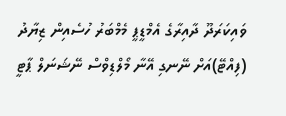ވައިކަރަދޫ ދާއިރާގެ އެމްޑީޕީ މެމްބަރު ހުސެއިން ޒިޔާދު (ފިއްޓޭ)އަށް ނޭނގި އޭނާ މޯލްޑިވްސް ނޭޝަނަލް ޕާޓީ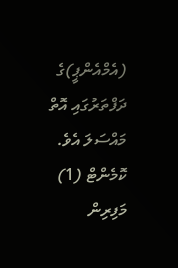(އެމްއެންޕީ)ގެ ދަފްތަރުގައި އޮތް މައްސަލަ އެވެ.
ކޮމެންޓް (1)
މަފިރިން